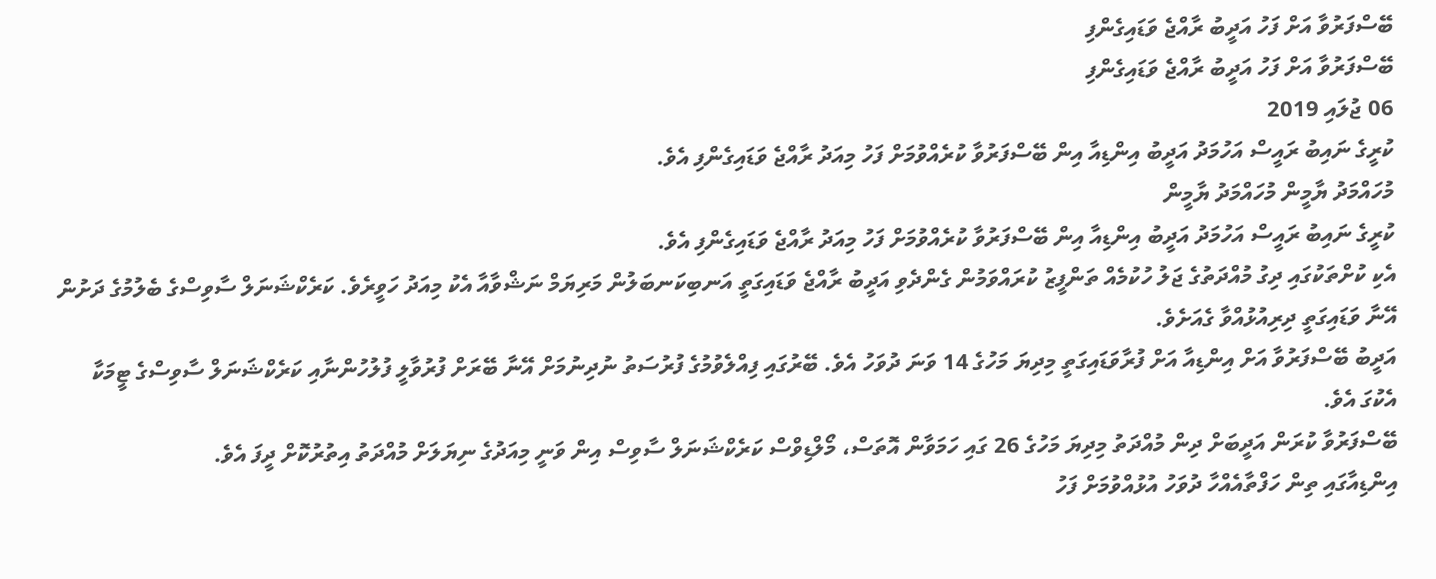ބޭސްފަރުވާ އަށް ފަހު އަދީބު ރާއްޖެ ވަޑައިގެންފި
ބޭސްފަރުވާ އަށް ފަހު އަދީބު ރާއްޖެ ވަޑައިގެންފި
06 ޖުލައި 2019
ކުރީގެ ނައިބު ރައީސް އަހުމަދު އަދީބު އިންޑިއާ އިން ބޭސްފަރުވާ ކުރެއްވުމަށް ފަހު މިއަދު ރާއްޖެ ވަޑައިގެންފި އެވެ.
މުހައްމަދު ޔާމީން މުހައްމަދު ޔާމީން
ކުރީގެ ނައިބު ރައީސް އަހުމަދު އަދީބު އިންޑިއާ އިން ބޭސްފަރުވާ ކުރެއްވުމަށް ފަހު މިއަދު ރާއްޖެ ވަޑައިގެންފި އެވެ.
އެކި ކުށްތަކުގައި ދިގު މުއްދަތުގެ ޖަލު ހުކުމެއް ތަންފީޒު ކުރައްވަމުން ގެންދެވި އަދީބު ރާއްޖެ ވަޑައިގަތީ އަނބިކަނބަލުން މަރިޔަމް ނަޝްވާއާ އެކު މިއަދު ހަވީރެވެ. ކަރެކްޝަނަލް ސާވިސްގެ ބެލުމުގެ ދަށުން އޭނާ ވަޑައިގަތީ ދިރިއުޅުއްވާ ގެއަށެވެ.
އަދީބު ބޭސްފަރުވާ އަށް އިންޑިއާ އަށް ފުރާވަޑައިގަތީ މިދިޔަ މަހުގެ 14 ވަނަ ދުވަހު އެވެ. ބޭރުގައި ފިއްލެވުމުގެ ފުރުސަތު ނުދިނުމަށް އޭނާ ބޭރަށް ފުރުވާލީ ފުލުހުންނާއި ކަރެކްޝަނަލް ސާވިސްގެ ޓީމަކާ އެކުގަ އެވެ.
ބޭސްފަރުވާ ކުރަން އަދީބަށް ދިން މުއްދަތު މިދިޔަ މަހުގެ 26 ގައި ހަމަވާން އޮތަސް، މޯލްޑިވްސް ކަރެކްޝަނަލް ސާވިސް އިން ވަނީ މިއަދުގެ ނިޔަލަށް މުއްދަތު އިތުރުކޮށް ދީފަ އެވެ.
އިންޑިއާގައި ތިން ހަފްތާއެއްހާ ދުވަހު އުޅުއްވުމަށް ފަހު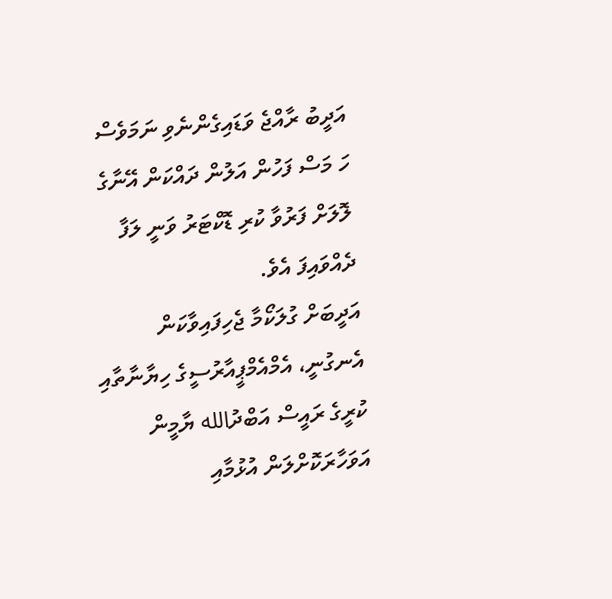އަދީބު ރާއްޖެ ވަޑައިގެންނެވި ނަމަވެސް ހަ މަސް ފަހުން އަލުން ދައްކަން އޭނާގެ ލޮލަށް ފަރުވާ ކުރި ޑޮކްޓަރު ވަނީ ލަފާ ދެއްވައިފަ އެވެ.
އަދީބަށް ގުލަކޯމާ ޖެހިފައިވާކަން އެނގުނީ، އެމްއެމްޕީއާރުސީގެ ހިޔާނާތާއި ކުރީގެ ރައީސް އަބްދުالله ޔާމީން އަވަހާރަކޮށްލަން އުޅުމާއި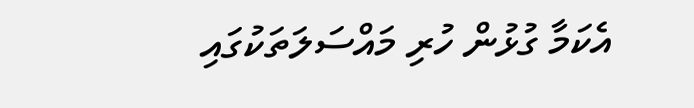އެކަމާ ގުޅުން ހުރި މައްސަލަތަކުގައި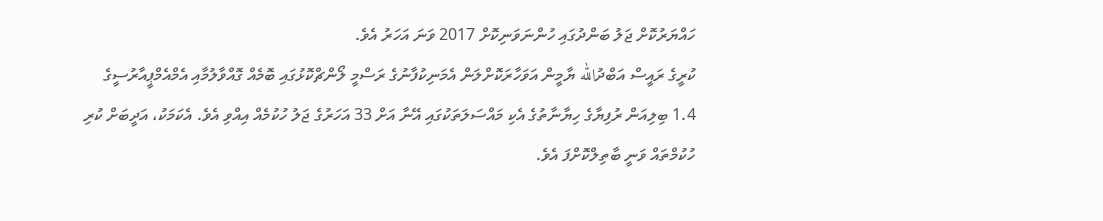ހައްޔަރުކޮށް ޖަލު ބަންދުގައި ހުންނަވަނިކޮށް 2017 ވަނަ އަހަރު އެވެ.
ކުރީގެ ރައީސް އަބްދުالله ޔާމީން އަވަހާރަކޮށްލަން އެމަނިކުފާނުގެ ރަސްމީ ލޯންޗްކޮޅުގައި ބޮމެއް ގޮއްވާލުމާއި އެމްއެމްޕީއާރުސީގެ 1.4 ބިލިއަން ރުފިޔާގެ ހިޔާނާތުގެ އެކި މައްސަލަތަކުގައި އޭނާ އަށް 33 އަހަރުގެ ޖަލު ހުކުމެއް އިއްވި އެވެ. އެކަމަކު، އަދީބަށް ކުރި ހުކުމްތައް ވަނީ ބާތިލްކޮށްފަ އެވެ.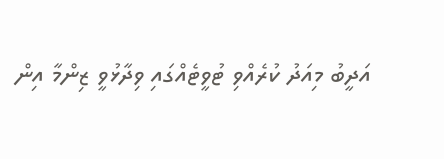އަދީބު މިއަދު ކުރެއްވި ޓުވީޓެއްގައި ވިދާޅުވީ ޒިންމާ އިން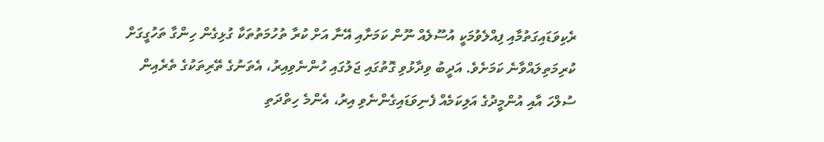ރެކިވަޑައިގަތުމާއި ފިއްލެވުމަކީ އުސޫލެއް ނޫން ކަމަށާއި އޭނާ އަށް ކުރާ ތުހުމަތުތަކާ ގުޅިގެން ހިންގާ ތަހުގީގަށް ކުރިމަތިލައްވާނެ ކަމަށެވެ. އަދީބު ވިދާޅުވި ގޮތުގައި ޖަލުގައި ހުންނެވިއިރު، އެތަނުގެ ތޭރިތަކުގެ ތެރެއިން ސުލްހަ އާއި އުންމީދުގެ އަލިކަމެއް ފެނިވަޑައިގެންނެވި އިރު، އެންމެ ހިތްދަތި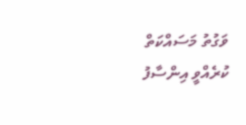ވަގުތު މަސައްކަތް ކުރެއްވީ އިންސާފު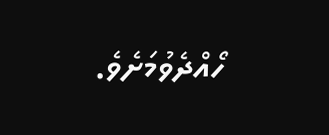ހޯއްދެވުމަށެވެ.